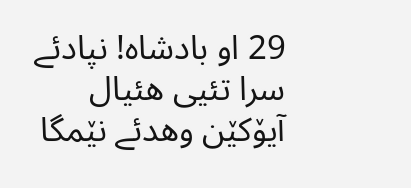29 او بادشاه! نپادئے سرا تئیی هئیال آیۆکێن وهدئے نێمگا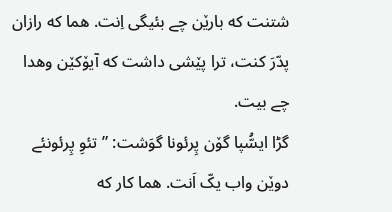شتنت که بارێن چے بئیگی اِنت. هما که رازان پدّرَ کنت، ترا پێشی داشت که آیۆکێن وهدا چے بیت.
گڑا ایسُّپا گۆن پِرئونا گوَشت: ”تئوِ پِرئونئے دوێن واب یکّ اَنت. هما کار که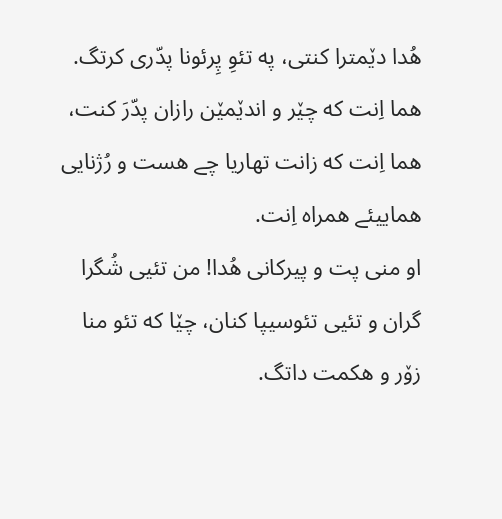هُدا دێمترا کنتی، په تئوِ پِرئونا پدّری کرتگ.
هما اِنت که چێر و اندێمێن رازان پدّرَ کنت، هما اِنت که زانت تهاریا چے هست و رُژنایی هماییئے همراه اِنت.
او منی پت و پیرکانی هُدا! من تئیی شُگرا گران و تئیی تئوسیپا کنان، چێا که تئو منا زۆر و هکمت داتگ.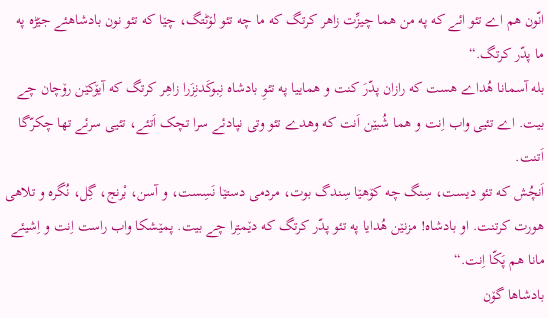انّون هم اے تئو ائے که په من هما چیزِّت زاهر کرتگ که ما چه تئو لۆٹتگ، چێا که تئو نون بادشاهئے جێڑه په ما پدّر کرتگ.“
بله آسمانا هُداے هست که رازان پدّرَ کنت و هماییا په تئوِ بادشاه نِبوکَدنِزَرا زاهِر کرتگ که آیۆکێن رۆچان چے بیت. اے تئیی واب اِنت و هما شُبێن اَنت که وهدے تئو وتی نپادئے سرا تچک اَتئے، تئیی سرئے تها چکرّگا اَتنت.
اَنچُش که تئو دیست، سِنگ چه کۆهێا سِندگ بوت، مردمی دستێا نَسِست، و آسن، بْرنج، گِل، نُگره و تلاهی هورت کرتنت. او بادشاه! مزنێن هُدایا په تئو پدّر کرتگ که دێمتِرا چے بیت. پمێشکا واب راست اِنت و اِشیئے مانا هم پَکّا اِنت.“
بادشاها گۆن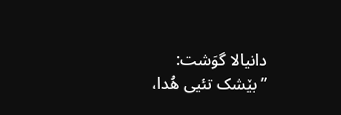دانیالا گوَشت: ”بێشک تئیی هُدا،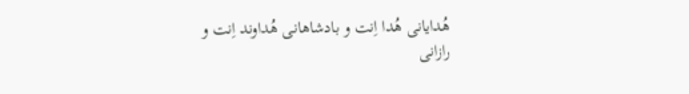هُدایانی هُدا اِنت و بادشاهانی هُداوند اِنت و رازانی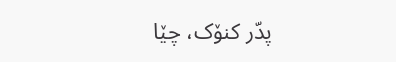پدّر کنۆک، چێا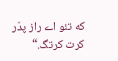که تئو اے راز پدّر کرت کرتگ.“